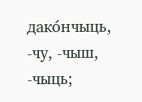дако́нчыць, -чу, -чыш, -чыць;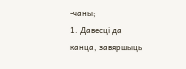-чаны;
1. Давесці да канца, завяршыць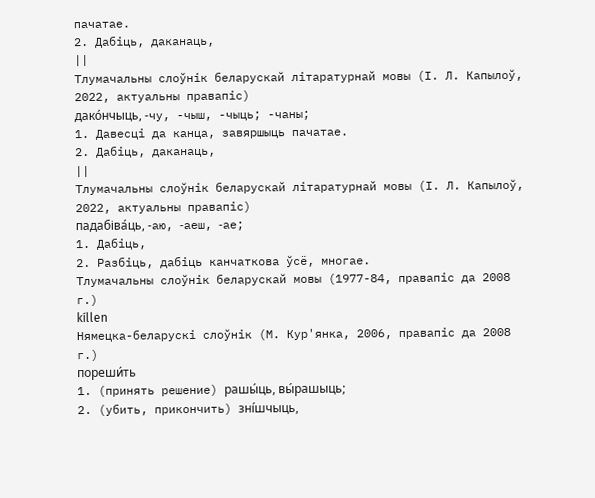пачатае.
2. Дабіць, даканаць,
||
Тлумачальны слоўнік беларускай літаратурнай мовы (І. Л. Капылоў, 2022, актуальны правапіс)
дако́нчыць, -чу, -чыш, -чыць; -чаны;
1. Давесці да канца, завяршыць пачатае.
2. Дабіць, даканаць,
||
Тлумачальны слоўнік беларускай літаратурнай мовы (І. Л. Капылоў, 2022, актуальны правапіс)
падабіва́ць, ‑аю, ‑аеш, ‑ае;
1. Дабіць,
2. Разбіць, дабіць канчаткова ўсё, многае.
Тлумачальны слоўнік беларускай мовы (1977-84, правапіс да 2008 г.)
kíllen
Нямецка-беларускі слоўнік (М. Кур'янка, 2006, правапіс да 2008 г.)
пореши́ть
1. (принять решение) рашы́ць, вы́рашыць;
2. (убить, прикончить) зні́шчыць,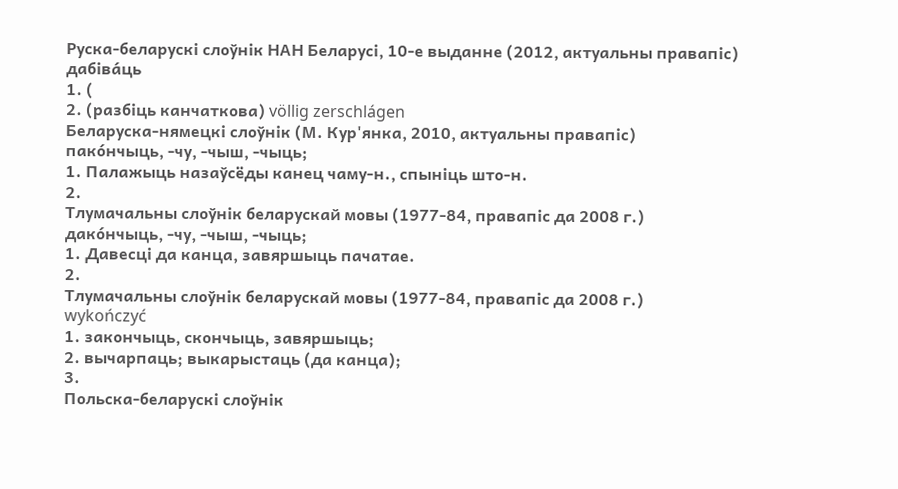Руска-беларускі слоўнік НАН Беларусі, 10-е выданне (2012, актуальны правапіс)
дабіва́ць
1. (
2. (разбіць канчаткова) völlig zerschlágen
Беларуска-нямецкі слоўнік (М. Кур'янка, 2010, актуальны правапіс)
пако́нчыць, ‑чу, ‑чыш, ‑чыць;
1. Палажыць назаўсёды канец чаму‑н., спыніць што‑н.
2.
Тлумачальны слоўнік беларускай мовы (1977-84, правапіс да 2008 г.)
дако́нчыць, ‑чу, ‑чыш, ‑чыць;
1. Давесці да канца, завяршыць пачатае.
2.
Тлумачальны слоўнік беларускай мовы (1977-84, правапіс да 2008 г.)
wykończyć
1. закончыць, скончыць, завяршыць;
2. вычарпаць; выкарыстаць (да канца);
3.
Польска-беларускі слоўнік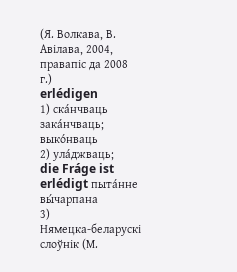(Я. Волкава, В. Авілава, 2004, правапіс да 2008 г.)
erlédigen
1) ска́нчваць зака́нчваць; выко́нваць
2) ула́джваць;
die Fráge ist erlédigt пыта́нне вы́чарпана
3)
Нямецка-беларускі слоўнік (М.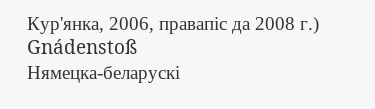Кур'янка, 2006, правапіс да 2008 г.)
Gnádenstoß
Нямецка-беларускі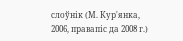слоўнік (М. Кур'янка, 2006, правапіс да 2008 г.)